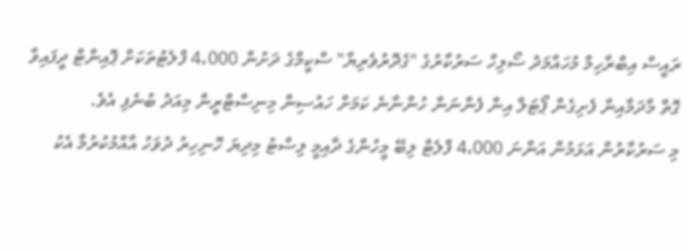ރައީސް އިބްރާހިމް މުހައްމަދު ސޯލިހް ސަރުކާރުގެ "ގެދޮރުވެރިޔާ" ސްކީމްގެ ދަށުން 4،000 ފްލެޓުތަކަށް ޕޮއިންޓް ދީފައިވާ ގޮތް މާދަމާއިން ފެށިގެން ޕޯޓަލް އިން ފެންނަން ހުންނާނެ ކަމަށް ހައުސިން މިނިސްޓްރީން މިއަދު ބުނެފި އެވެ.
މި ސަރުކާރުން އަޅަމުން އަންނަ 4،000 ފްލެޓް ލިބޭ މީހުންގެ ދާއިމީ ލިސްޓު މިދިޔަ ހޮނިހިރު ދުވަހު އާއްމުކުރުމާ އެކު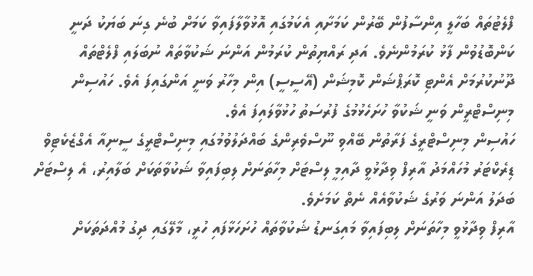ފްލެޓުތައް ބަހާލީ އިންސާފުން ބޭރުން ކަމަށާއި އެކަމުގައި އޮޅުވާލާފައިވާ ކަމަށް ބުނެ ގިނަ ބަޔަކު ދަނީ ކަންބޮޑުވުން ފާޅު ކުރަމުންނެވެ. އަދި ރައްޔިތުން ކުރަމުން އަންނަ ޝަކުވާތައް ނުބަލައި ފްލެޓްތައް ދޫނުކުރުމަށް އެންޓި ކޮރަޕްޝަން ކޮމިޝަން (އޭސީސީ) އިން މިހާރު ވަނީ އަންގައިފަ އެވެ. ހައުސިން މިނިސްޓްރީން ވަނީ ޝަކުވާ ހުށަހެޅުމުގެ ފުރުސަތު ހުޅުވާލައިފަ އެވެ.
ހައުސިން މިނިސްޓްރީގެ ފަރާތުން ބޭއްވި ނޫސްވެރިންގެ ބައްދަލުވުމުގައި މިނިސްޓްރީގެ ސީނިއާ އެގްޒެކެޓިވް ޑިރެކްޓަރު މުހައްމަދު އާރިފް ވިދާޅުވީ ދާއިމީ ލިސްޓަށް މިހާތަނަށް ލިބިފައިވާ ޝަކުވާތަކަށް ބަލާއިރު، އެ ލިސްޓަށް ބަދަލު އަންނަ ވަރުގެ ޝަކުވާއެއް ނެތް ކަމަށެވެ.
އާރިފް ވިދާޅުވީ މިހާތަނަށް ލިބިފައިވާ މައިގަނޑު ޝަކުވާތައް ހުށަހަޅާފައި ހުރީ، މާލޭގައި ދިގު މުއްދަތަކަށް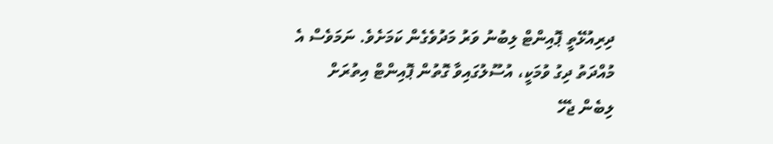ދިރިއުޅޭތީ ޕޮއިންޓް ލިބުނު ވަރު މަދުވެގެން ކަމަށެވެ. ނަމަވެސް އެ މުއްދަތު ދިގު ވުމަކީ، އުސޫލުގައިވާ ގޮތުން ޕޮއިންޓް އިތުރަށް ލިބެން ޖެހޭ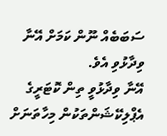ސަބަބެއް ނޫން ކަމަށް އޭނާ ވިދާޅުވި އެވެ.
އޭނާ ވިދާޅުވީ ތިން ކޮޓަރީގެ އެޕްލިކޭޝަންތަކުން މިހާތަނަށް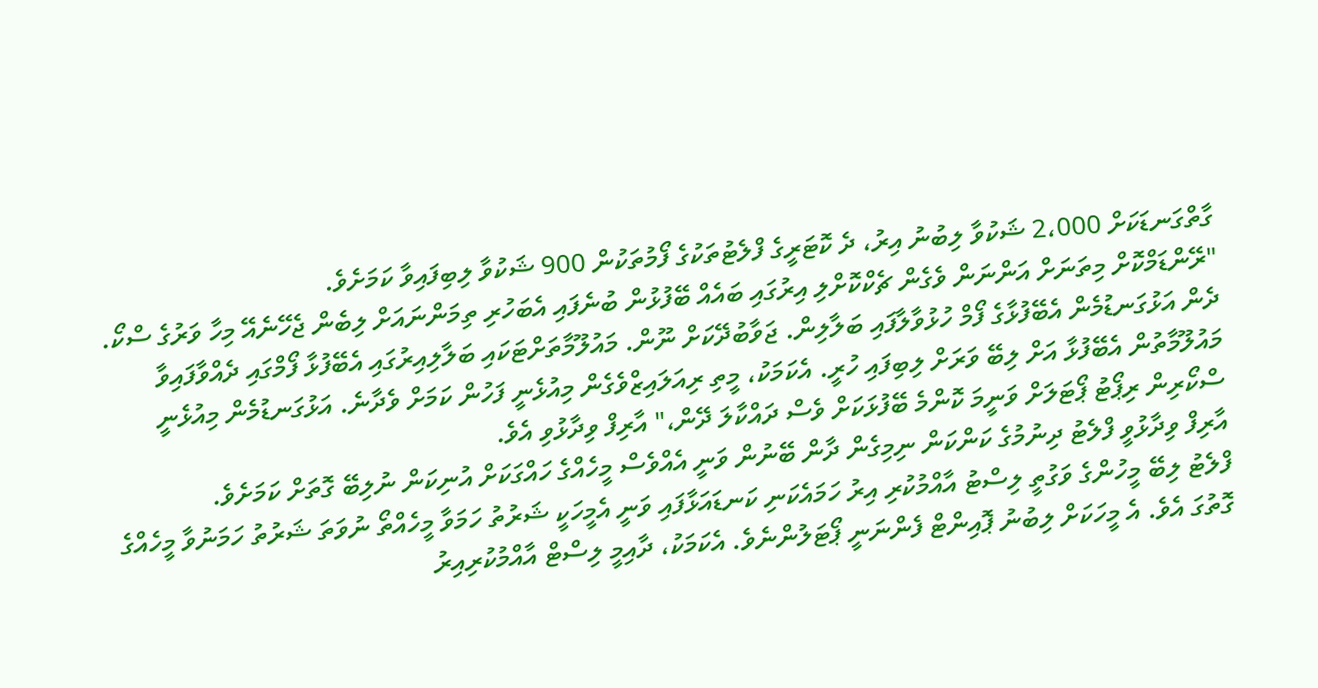ގާތްގަނޑަކަށް 2،000 ޝަކުވާ ލިބުނު އިރު، ދެ ކޮޓަރީގެ ފްލެޓުތަކުގެ ފޯމުތަކުން 900 ޝަކުވާ ލިބިފައިވާ ކަމަށެވެ.
"ރޭންޑަމްކޮށް މިތަނަށް އަންނަން ވެގެން ޗެކްކޮށްލި އިރުގައި ބައެއް ބޭފުޅުން ބުނެފައި އެބަހުރި ތިމަންނައަށް ލިބެން ޖެހޭނެއޭ މިހާ ވަރުގެ ސްކޯ. ދެން އަޅުގަނޑުމެން އެބޭފުޅާގެ ފޯމް ހުޅުވާލާފައި ބަލާލިން. ޖަވާބުދޭކަށް ނޫން. މައުލޫމާތަށްޓަކައި ބަލާލިއިރުގައި އެބޭފުޅާ ފޯމްގައި ދެއްވާފައިވާ މައުލޫމާތުން އެބޭފުޅާ އަށް ލިބޭ ވަރަށް ލިބިފައި ހުރީ. އެކަމަކު، މީތި ރިއަލައިޒްވެގެން މިއުޅެނީ ފަހުން ކަމަށް ވެދާނެ. އަޅުގަނޑުމެން މިއުޅެނީ ސްކޯރިން ރިޕޯޓު ޕޯޓަލަށް ވަނީމަ ކޮންމެ ބޭފުޅަކަށް ވެސް ދައްކާލަ ދޭން،" އާރިފް ވިދާޅުވި އެވެ.
އާރިފް ވިދާޅުވީ ފްލެޓު ދިނުމުގެ ކަންކަން ނިމިގެން ދާން ބޭނުން ވަނީ އެއްވެސް މީހެއްގެ ހައްގަކަށް އުނިކަން ނުލިބޭ ގޮތަށް ކަމަށެވެ.
ފްލެޓު ލިބޭ މީހުންގެ ވަގުތީ ލިސްޓު އާއްމުކުރި އިރު ހަމައެކަނި ކަނޑައަޅާފައި ވަނީ އެމީހަކީ ޝަރުތު ހަމަވާ މީހެއްތޯ ނުވަތަ ޝަރުތު ހަމަނުވާ މީހެއްގެ ގޮތުގަ އެވެ. އެ މީހަކަށް ލިބުނު ޕޮއިންޓް ފެންނަނީ ޕޯޓަލުންނެވެ. އެކަމަކު، ދާއިމީ ލިސްޓް އާއްމުކުރިއިރު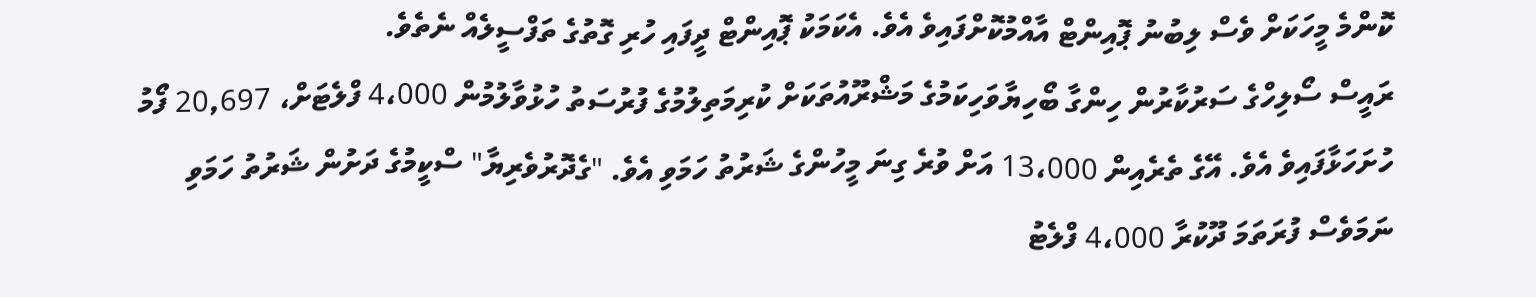ކޮންމެ މީހަކަށް ވެސް ލިބުނު ޕޮއިންޓް އާއްމުކޮށްފައިވެ އެވެ. އެކަމަކު ޕޮއިންޓް ދީފައި ހުރި ގޮތުގެ ތަފްސީލެއް ނެތެވެ.
ރައީސް ސޯލިހްގެ ސަރުކާރުން ހިންގާ ބޯހިޔާވަހިކަމުގެ މަޝްރޫއުތަކަށް ކުރިމަތިލުމުގެ ފުރުސަތު ހުޅުވާލުމުން 4،000 ފްލެޓަށް، 20,697 ފޯމު ހުށަހަޅާފައިވެ އެވެ. އޭގެ ތެރެއިން 13،000 އަށް ވުރެ ގިނަ މީހުންގެ ޝަރުތު ހަމަވި އެވެ. "ގެދޮރުވެރިޔާ" ސްކީމުގެ ދަށުން ޝަރުތު ހަމަވި ނަމަވެސް ފުރަތަމަ ދޫކުރާ 4،000 ފްލެޓު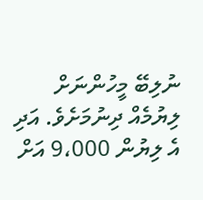ނުލިބޭ މީހުންނަށް ލިޔުމެއް ދިނުމަށެވެ. އަދި އެ ލިޔުން 9،000 އަށް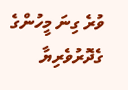ވުރެ ގިނަ މީހުންގެ ގެދޮރުވެރިޔާ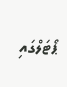ޕޯޓަލްގައި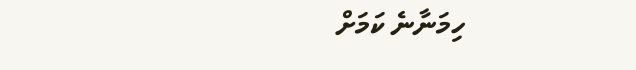ހިމަނާނެ ކަމަށް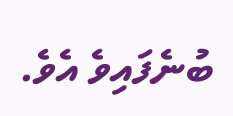ބުނެފައިވެ އެވެ.